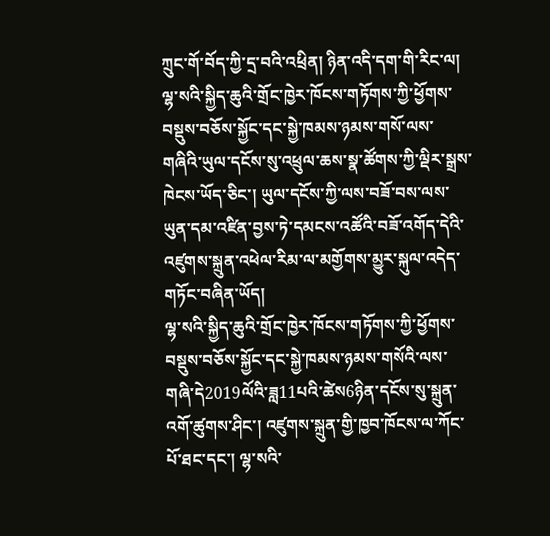ཀྲུང་གོ་བོད་ཀྱི་དྲ་བའི་འཕྲིན། ཉིན་འདི་དག་གི་རིང་ལ། ལྷ་སའི་སྐྱིད་ཆུའི་གྲོང་ཁྱེར་ཁོངས་གཏོགས་ཀྱི་ཕྱོགས་བསྡུས་བཅོས་སྐྱོང་དང་སྐྱེ་ཁམས་ཉམས་གསོ་ལས་གཞིའི་ཡུལ་དངོས་སུ་འཕྲུལ་ཆས་སྣ་ཚོགས་ཀྱི་ལྡིར་སྒྲས་ཁེངས་ཡོད་ཅིང་། ཡུལ་དངོས་ཀྱི་ལས་བཟོ་བས་ལས་ཡུན་དམ་འཛིན་བྱས་ཏེ་དམངས་འཚོའི་བཟོ་འགོད་དེའི་འཛུགས་སྐྲུན་འཕེལ་རིམ་ལ་མགྱོགས་མྱུར་སྐུལ་འདེད་གཏོང་བཞིན་ཡོད།
ལྷ་སའི་སྐྱིད་ཆུའི་གྲོང་ཁྱེར་ཁོངས་གཏོགས་ཀྱི་ཕྱོགས་བསྡུས་བཅོས་སྐྱོང་དང་སྐྱེ་ཁམས་ཉམས་གསོའི་ལས་གཞི་དེ2019ལོའི་ཟླ11པའི་ཚེས6ཉིན་དངོས་སུ་སྐྲུན་འགོ་ཚུགས་ཤིང་། འཛུགས་སྐྲུན་གྱི་ཁྱབ་ཁོངས་ལ་ཀོང་པོ་ཐང་དང་། ལྷ་སའི་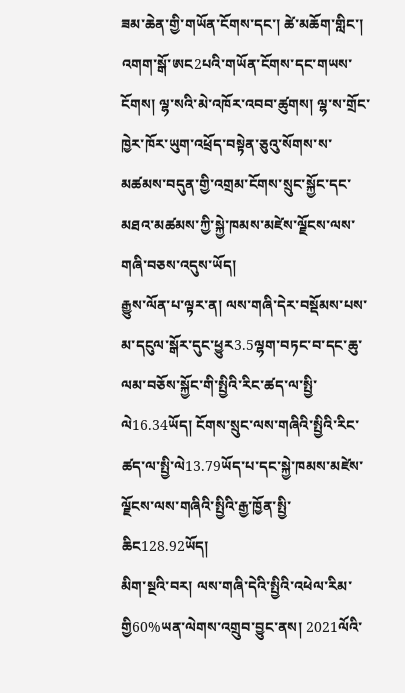ཟམ་ཆེན་གྱི་གཡོན་ངོགས་དང་། ཚེ་མཆོག་གླིང་། འགག་སྒོ་ཨང2པའི་གཡོན་ངོགས་དང་གཡས་ངོགས། ལྷ་སའི་མེ་འཁོར་འབབ་ཚུགས། ལྷ་ས་གྲོང་ཁྱེར་ཁོར་ཡུག་འཕྲོད་བསྟེན་ཅུའུ་སོགས་ས་མཚམས་བདུན་གྱི་འགྲམ་ངོགས་སྲུང་སྐྱོང་དང་མཐའ་མཚམས་ཀྱི་སྐྱེ་ཁམས་མཛེས་ལྗོངས་ལས་གཞི་བཅས་འདུས་ཡོད།
རྒྱུས་ལོན་པ་ལྟར་ན། ལས་གཞི་དེར་བསྡོམས་པས་མ་དངུལ་སྒོར་དུང་ཕྱུར3.5ལྷག་བཏང་བ་དང་ཆུ་ལམ་བཅོས་སྐྱོང་གི་སྤྱིའི་རིང་ཚད་ལ་སྤྱི་ལེ16.34ཡོད། ངོགས་སྲུང་ལས་གཞིའི་སྤྱིའི་རིང་ཚད་ལ་སྤྱི་ལེ13.79ཡོད་པ་དང་སྐྱེ་ཁམས་མཛེས་ལྗོངས་ལས་གཞིའི་སྤྱིའི་རྒྱ་ཁྱོན་སྤྱི་ཆིང128.92ཡོད།
མིག་སྔའི་བར། ལས་གཞི་དེའི་སྤྱིའི་འཕེལ་རིམ་གྱི60%ཡན་ལེགས་འགྲུབ་བྱུང་ནས། 2021ལོའི་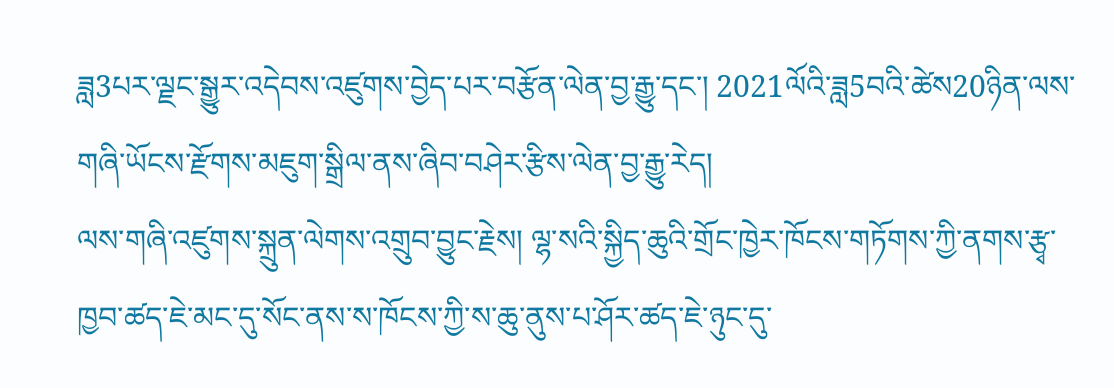ཟླ3པར་ལྗང་སྒྱུར་འདེབས་འཛུགས་བྱེད་པར་བརྩོན་ལེན་བྱ་རྒྱུ་དང་། 2021ལོའི་ཟླ5བའི་ཚེས20ཉིན་ལས་གཞི་ཡོངས་རྫོགས་མཇུག་སྒྲིལ་ནས་ཞིབ་བཤེར་རྩིས་ལེན་བྱ་རྒྱུ་རེད།
ལས་གཞི་འཛུགས་སྐྲུན་ལེགས་འགྲུབ་བྱུང་རྗེས། ལྷ་སའི་སྐྱིད་ཆུའི་གྲོང་ཁྱེར་ཁོངས་གཏོགས་ཀྱི་ནགས་རྩྭ་ཁྱབ་ཚད་ཇེ་མང་དུ་སོང་ནས་ས་ཁོངས་ཀྱི་ས་ཆུ་ནུས་པ་ཤོར་ཚད་ཇེ་ཉུང་དུ་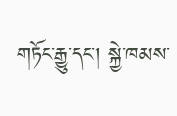གཏོང་རྒྱུ་དང་། སྐྱེ་ཁམས་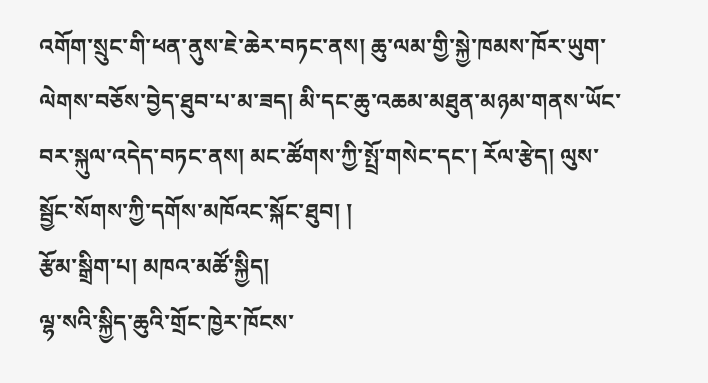འགོག་སྲུང་གི་ཕན་ནུས་ཇེ་ཆེར་བཏང་ནས། ཆུ་ལམ་གྱི་སྐྱེ་ཁམས་ཁོར་ཡུག་ལེགས་བཅོས་བྱེད་ཐུབ་པ་མ་ཟད། མི་དང་ཆུ་འཆམ་མཐུན་མཉམ་གནས་ཡོང་བར་སྐུལ་འདེད་བཏང་ནས། མང་ཚོགས་ཀྱི་སྤྲོ་གསེང་དང་། རོལ་རྩེད། ལུས་སྦྱོང་སོགས་ཀྱི་དགོས་མཁོའང་སྐོང་ཐུབ། །
རྩོམ་སྒྲིག་པ། མཁའ་མཚོ་སྐྱིད།
ལྷ་སའི་སྐྱིད་ཆུའི་གྲོང་ཁྱེར་ཁོངས་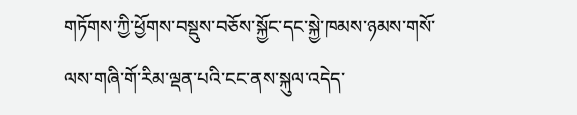གཏོགས་ཀྱི་ཕྱོགས་བསྡུས་བཅོས་སྐྱོང་དང་སྐྱེ་ཁམས་ཉམས་གསོ་ལས་གཞི་གོ་རིམ་ལྡན་པའི་ངང་ནས་སྐུལ་འདེད་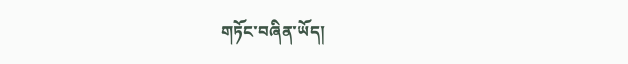གཏོང་བཞིན་ཡོད།